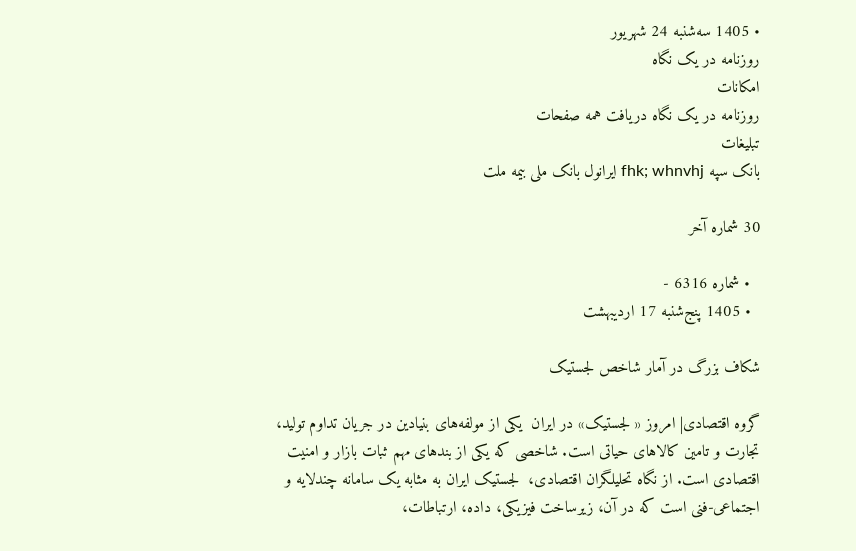• 1405 سه‌شنبه 24 شهريور
روزنامه در یک نگاه
امکانات
روزنامه در یک نگاه دریافت همه صفحات
تبلیغات
بانک سپه fhk; whnvhj ایرانول بانک ملی بیمه ملت

30 شماره آخر

  • شماره 6316 -
  • 1405 پنج‌شنبه 17 ارديبهشت

شکاف بزرگ در آمار شاخص لجستیک

گروه اقتصادی| امروز « لجستیک» در ایران  یکی از مولفه‌های بنیادین در جریان تداوم تولید، تجارت و تامین کالاهای حیاتی است. شاخصی که یکی از بندهای مهم ثبات بازار و امنیت اقتصادی است. از نگاه تحلیلگران اقتصادی،  لجستیک ایران به ‌مثابه یک سامانه چندلایه و اجتماعی-فنی است که در آن، زیرساخت فیزیکی، داده، ارتباطات،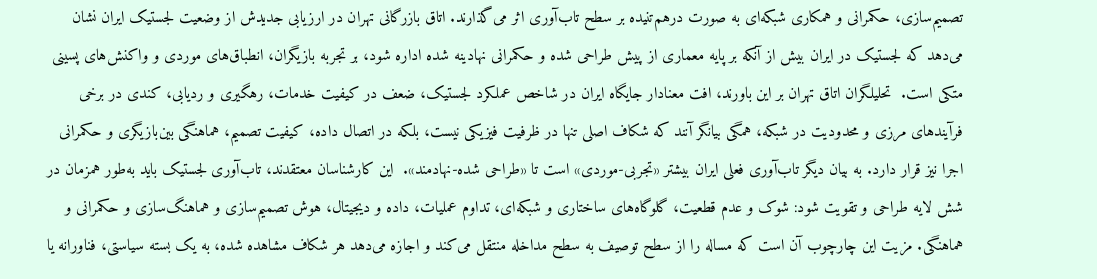تصمیم‌سازی، حکمرانی و همکاری شبکه‌ای به‌ صورت درهم‌تنیده بر سطح تاب‌آوری اثر می‌گذارند. اتاق بازرگانی تهران در ارزیابی جدیدش از وضعیت لجستیک ایران نشان می‌دهد که لجستیک در ایران بیش از آنکه بر پایه معماری از پیش‌ طراحی ‌شده و حکمرانی نهادینه ‌شده اداره شود، بر تجربه بازیگران، انطباق‌های موردی و واکنش‌های پسینی متکی است.  تحلیلگران اتاق تهران بر این باورند، افت معنادار جایگاه ایران در شاخص عملکرد لجستیک، ضعف در کیفیت خدمات، رهگیری و ردیابی، کندی در برخی فرآیندهای مرزی و محدودیت در شبکه، همگی بیانگر آنند که شکاف اصلی تنها در ظرفیت فیزیکی نیست، بلکه در اتصال داده، کیفیت تصمیم، هماهنگی بین‌بازیگری و حکمرانی اجرا نیز قرار دارد. به بیان دیگر تاب‌آوری فعلی ایران بیشتر «تجربی-موردی» است تا «طراحی‌ شده-نهادمند».  این کارشناسان معتقدند، تاب‌آوری لجستیک باید به‌طور همزمان در شش لایه طراحی و تقویت شود: شوک و عدم ‌قطعیت، گلوگاه‌های ساختاری و شبکه‌ای، تداوم عملیات، داده و دیجیتال، هوش تصمیم‌سازی و هماهنگ‌سازی و حکمرانی و هماهنگی. مزیت این چارچوب آن است که مساله را از سطح توصیف به سطح مداخله منتقل می‌کند و اجازه می‌دهد هر شکاف مشاهده‌ شده، به یک بسته سیاستی، فناورانه یا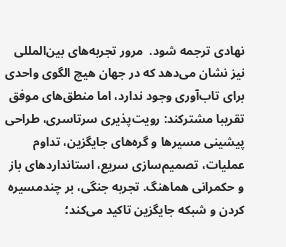نهادی ترجمه شود.  مرور تجربه‌های بین‌المللی نیز نشان می‌دهد که در جهان هیچ الگوی واحدی برای تاب‌آوری وجود ندارد، اما منطق‌های موفق تقریبا مشترکند: رویت‌پذیری سرتاسری، طراحی پیشینی مسیرها و گره‌های جایگزین، تداوم عملیات، تصمیم‌سازی سریع، استانداردهای باز و حکمرانی هماهنگ. تجربه جنگی، بر چندمسیره‌ کردن و شبکه جایگزین تاکید می‌کند؛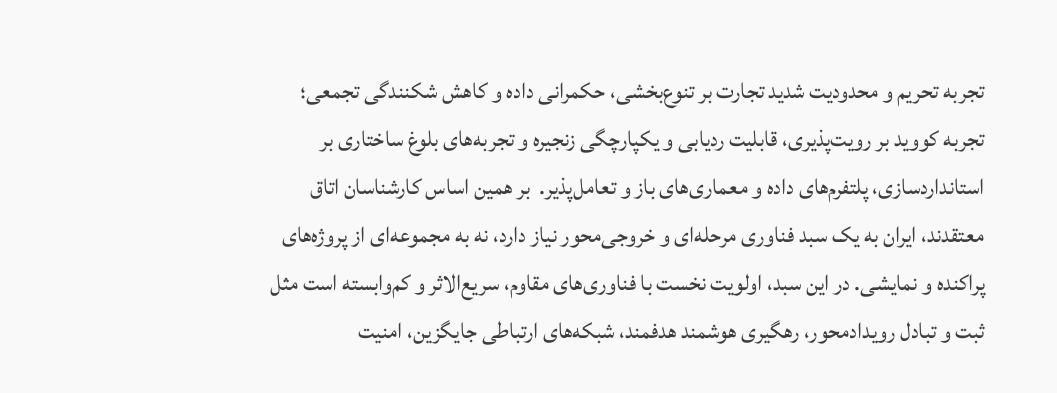تجربه تحریم و محدودیت شدید تجارت بر تنوع‌بخشی، حکمرانی داده و کاهش شکنندگی تجمعی؛ تجربه کووید بر رویت‌پذیری، قابلیت ردیابی و یکپارچگی زنجیره و تجربه‌های بلوغ ساختاری بر استانداردسازی، پلتفرم‌های داده و معماری‌های باز و تعامل‌پذیر.  بر همین اساس کارشناسان اتاق معتقدند، ایران به یک سبد فناوری مرحله‌ای و خروجی‌محور نیاز دارد، نه به مجموعه‌ای از پروژه‌های پراکنده و نمایشی. در این سبد، اولویت نخست با فناوری‌های مقاوم، سریع‌الاثر و کم‌وابسته است مثل  ثبت و تبادل رویدادمحور، رهگیری هوشمند هدفمند، شبکه‌های ارتباطی جایگزین، امنیت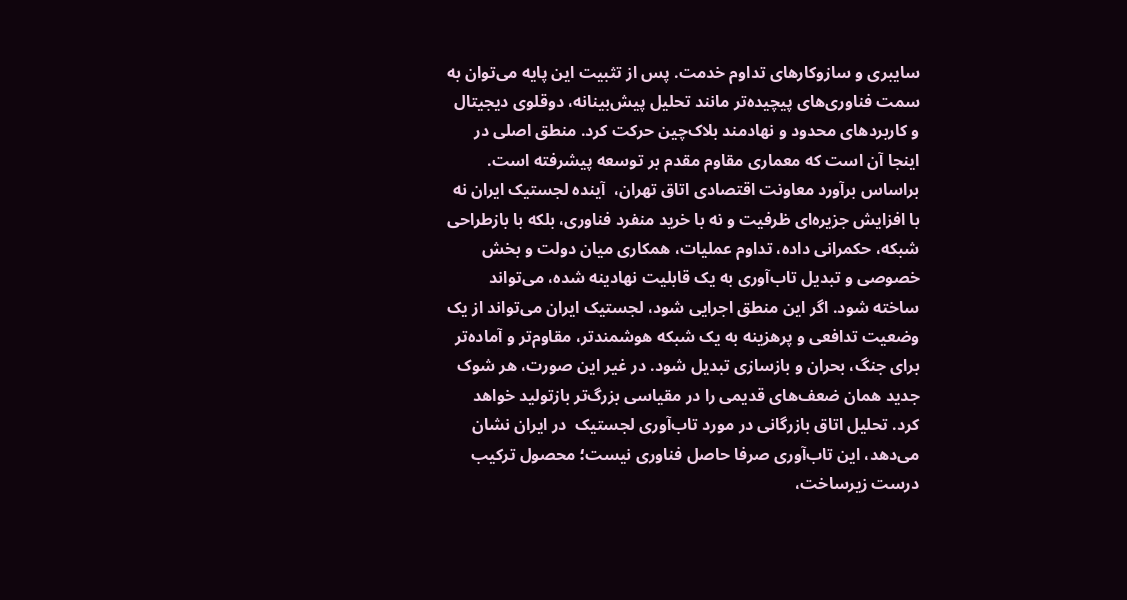سایبری و سازوکارهای تداوم خدمت. پس از تثبیت این پایه می‌توان به سمت فناوری‌های پیچیده‌تر مانند تحلیل پیش‌بینانه، دوقلوی دیجیتال و کاربردهای محدود و نهادمند بلاک‌چین حرکت کرد. منطق اصلی در اینجا آن است که معماری مقاوم مقدم بر توسعه پیشرفته است. براساس برآورد معاونت اقتصادی اتاق تهران،  آینده لجستیک ایران نه با افزایش جزیره‌ای ظرفیت و نه با خرید منفرد فناوری، بلکه با بازطراحی شبکه، حکمرانی داده، تداوم عملیات، همکاری میان دولت و بخش خصوصی و تبدیل تاب‌آوری به یک قابلیت نهادینه ‌شده، می‌تواند ساخته شود. اگر این منطق اجرایی شود، لجستیک ایران می‌تواند از یک وضعیت تدافعی و پرهزینه به یک شبکه هوشمندتر، مقاوم‌تر و آماده‌تر برای جنگ، بحران و بازسازی تبدیل شود. در غیر این صورت، هر شوک جدید همان ضعف‌های قدیمی را در مقیاسی بزرگ‌تر بازتولید خواهد کرد. تحلیل اتاق بازرگانی در مورد تاب‌آوری لجستیک  در ایران نشان می‌دهد، این تاب‌آوری صرفا حاصل فناوری نیست؛ محصول ترکیب درست زیرساخت،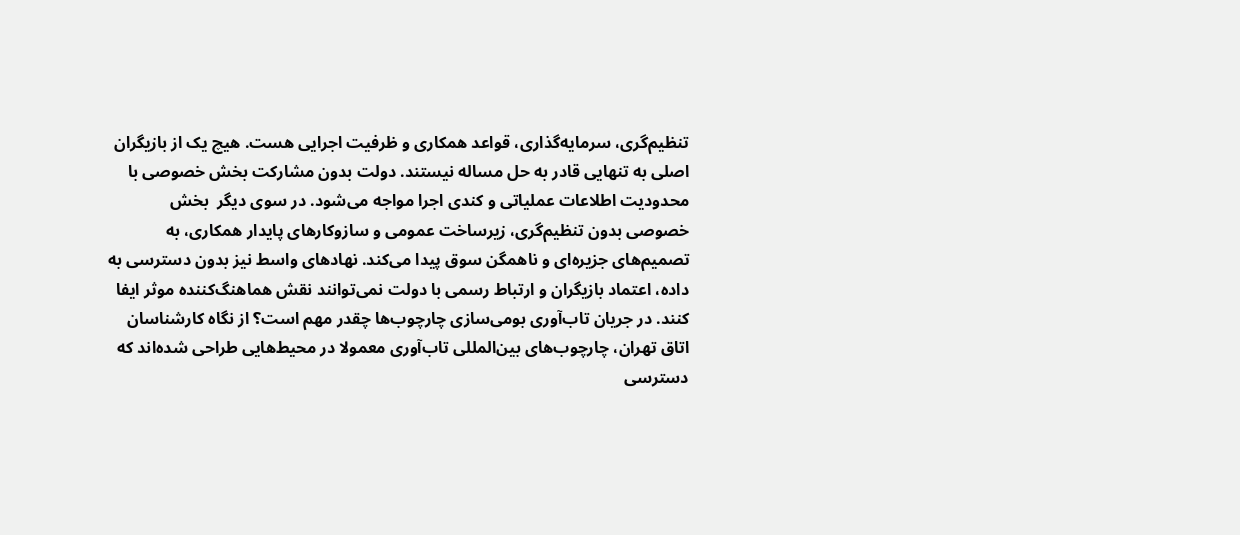تنظیم‌گری، سرمایه‌گذاری، قواعد همکاری و ظرفیت اجرایی هست. هیچ ‌یک از بازیگران اصلی به‌ تنهایی قادر به حل مساله نیستند. دولت بدون مشارکت بخش خصوصی با محدودیت اطلاعات عملیاتی و کندی اجرا مواجه می‌شود. در سوی دیگر  بخش خصوصی بدون تنظیم‌گری، زیرساخت عمومی و سازوکارهای پایدار همکاری، به تصمیم‌های جزیره‌ای و ناهمگن سوق پیدا می‌کند. نهادهای واسط نیز بدون دسترسی به داده، اعتماد بازیگران و ارتباط رسمی با دولت نمی‌توانند نقش هماهنگ‌کننده موثر ایفا کنند. در جریان تاب‌آوری بومی‌سازی چارچوب‌ها چقدر مهم است؟ از نگاه کارشناسان اتاق تهران، چارچوب‌های بین‌المللی تاب‌آوری معمولا در محیط‌هایی طراحی شده‌اند که دسترسی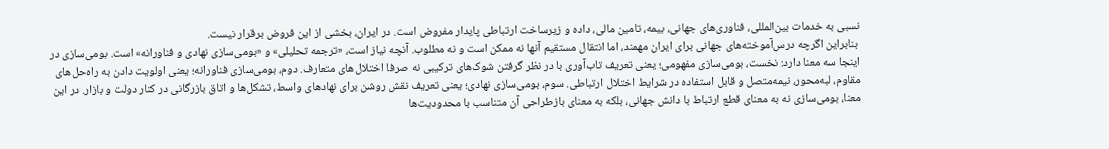نسبی به خدمات بین‌المللی، فناوری‌های جهانی، بیمه، تامین مالی، داده و زیرساخت ارتباطی پایدار مفروض است. در ایران، بخشی از این فروض برقرار نیست.
 بنابراین اگرچه درس‌آموخته‌های جهانی برای ایران مهمند، اما انتقال مستقیم آنها نه ممکن است و نه مطلوب. آنچه نیاز است، «ترجمه تحلیلی» و «بومی‌سازی نهادی و فناورانه» است. بومی‌سازی در اینجا سه معنا دارد: نخست، بومی‌سازی مفهومی؛ یعنی تعریف تاب‌آوری با در نظر گرفتن شوک‌های ترکیبی نه صرفا اختلال‌های متعارف. دوم، بومی‌سازی فناورانه؛ یعنی اولویت دادن به راه‌حل‌های مقاوم، لبه‌محور، نیمه‌متصل و قابل ‌استفاده در شرایط اختلال ارتباطی. سوم، بومی‌سازی نهادی؛ یعنی تعریف نقش روشن برای نهادهای واسط، تشکل‌ها و اتاق بازرگانی در کنار دولت و بازار. در این معنا، بومی‌سازی نه به ‌معنای قطع ارتباط با دانش جهانی، بلکه به ‌معنای بازطراحی آن متناسب با محدودیت‌ها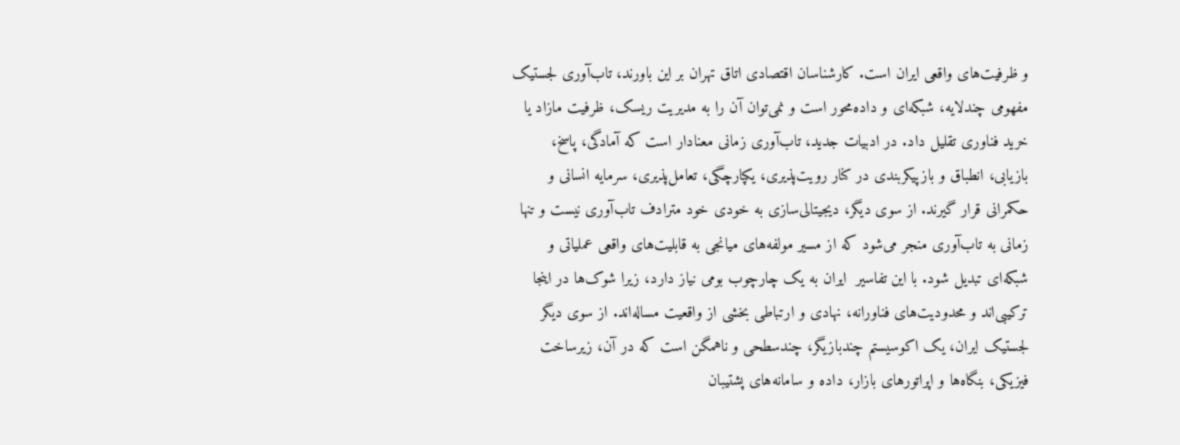و ظرفیت‌های واقعی ایران است. کارشناسان اقتصادی اتاق تهران بر این باورند، تاب‌آوری لجستیک مفهومی چندلایه، شبکه‌ای و داده‌محور است و نمی‌توان آن را به مدیریت ریسک، ظرفیت مازاد یا خرید فناوری تقلیل داد. در ادبیات جدید، تاب‌آوری زمانی معنادار است که آمادگی، پاسخ، بازیابی، انطباق و بازپیکربندی در کنار رویت‌پذیری، یکپارچگی، تعامل‌پذیری، سرمایه انسانی و حکمرانی قرار گیرند. از سوی دیگر، دیجیتالی‌سازی به ‌خودی‌ خود مترادف تاب‌آوری نیست و تنها زمانی به تاب‌آوری منجر می‌شود که از مسیر مولفه‌های میانجی به قابلیت‌های واقعی عملیاتی و شبکه‌ای تبدیل شود. با این تفاسیر  ایران به یک چارچوب بومی نیاز دارد، زیرا شوک‌ها در اینجا ترکیبی‌اند و محدودیت‌های فناورانه، نهادی و ارتباطی بخشی از واقعیت مساله‌اند. از سوی دیگر لجستیک ایران، یک اکوسیستم چندبازیگر، چندسطحی و ناهمگن است که در آن، زیرساخت فیزیکی، بنگاه‌ها و اپراتورهای بازار، داده و سامانه‌های پشتیبان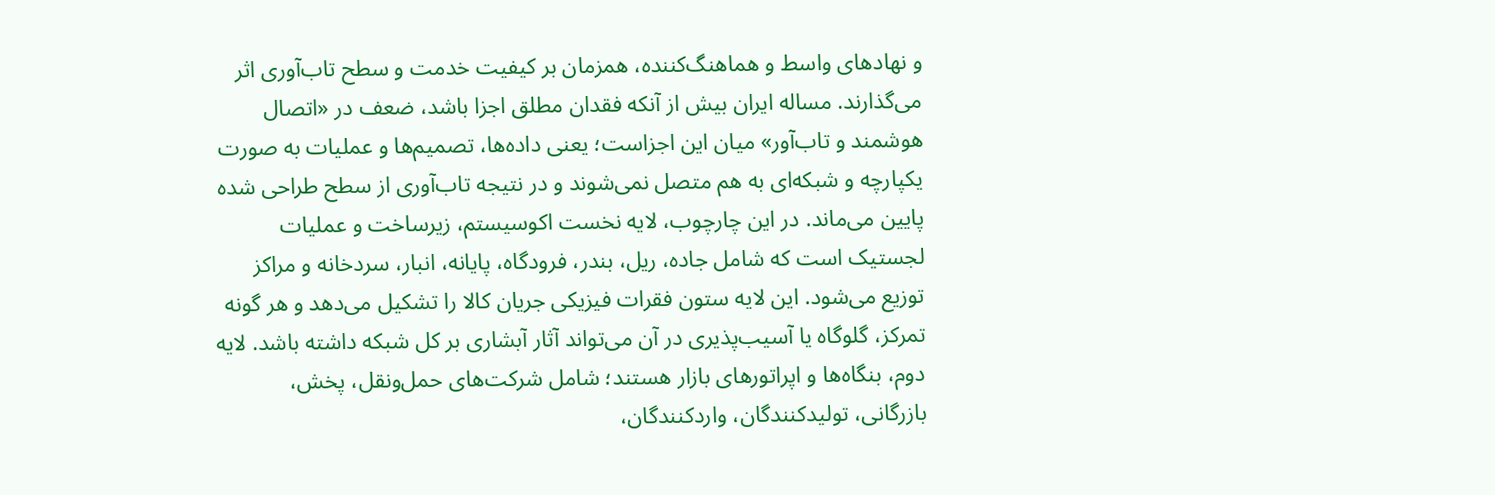و نهادهای واسط و هماهنگ‌کننده، همزمان بر کیفیت خدمت و سطح تاب‌آوری اثر می‌گذارند. مساله ایران بیش از آنکه فقدان مطلق اجزا باشد، ضعف در «اتصال هوشمند و تاب‌آور» میان این اجزاست؛ یعنی داده‌ها، تصمیم‌ها و عملیات به‌ صورت یکپارچه و شبکه‌ای به هم متصل نمی‌شوند و در نتیجه تاب‌آوری از سطح طراحی‌ شده پایین می‌ماند. در این چارچوب، لایه نخست اکوسیستم، زیرساخت و عملیات لجستیک است که شامل جاده، ریل، بندر، فرودگاه، پایانه، انبار، سردخانه و مراکز توزیع می‌شود. این لایه ستون فقرات فیزیکی جریان کالا را تشکیل می‌دهد و هر گونه تمرکز، گلوگاه یا آسیب‌پذیری در آن می‌تواند آثار آبشاری بر کل شبکه داشته باشد. لایه دوم، بنگاه‌ها و اپراتورهای بازار هستند؛ شامل شرکت‌های حمل‌ونقل، پخش، بازرگانی، تولیدکنندگان، واردکنندگان،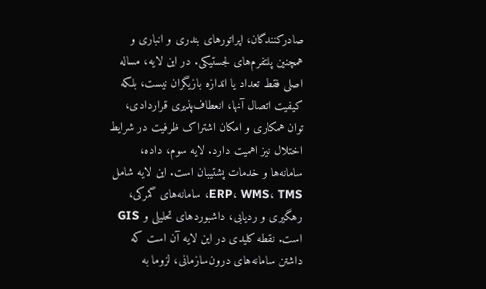صادرکنندگان، اپراتورهای بندری و انباری و همچنین پلتفرم‌های لجستیکی. در این لایه، مساله اصلی فقط تعداد یا اندازه بازیگران نیست، بلکه کیفیت اتصال آنها، انعطاف‌پذیری قراردادی، توان همکاری و امکان اشتراک ظرفیت در شرایط اختلال نیز اهمیت دارد. لایه سوم، داده، سامانه‌ها و خدمات پشتیبان است. این لایه شامل ERP، WMS، TMS، سامانه‌های گمرکی، رهگیری و ردیابی، داشبوردهای تحلیلی و GIS است. نقطه کلیدی در این لایه آن است که داشتن سامانه‌های درون‌سازمانی، لزوما به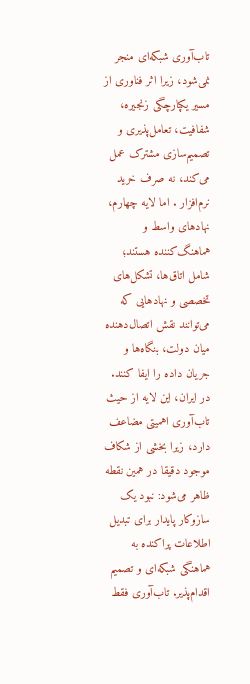تاب‌آوری شبکه‌ای منجر نمی‌شود، زیرا اثر فناوری از مسیر یکپارچگی زنجیره، شفافیت، تعامل‌پذیری و تصمیم‌سازی مشترک عمل می‌کند، نه صرف خرید نرم‌افزار . اما لایه چهارم، نهادهای واسط و هماهنگ‌کننده هستند؛ شامل اتاق‌ها، تشکل‌های تخصصی و نهادهایی که می‌توانند نقش اتصال‌دهنده میان دولت، بنگاه‌ها و جریان داده را ایفا کنند. در ایران، این لایه از حیث تاب‌آوری اهمیتی مضاعف دارد، زیرا بخشی از شکاف موجود دقیقا در همین نقطه ظاهر می‌شود: نبود یک سازوکار پایدار برای تبدیل اطلاعات پراکنده به هماهنگی شبکه‌ای و تصمیم اقدام‌پذیر. تاب‌آوری فقط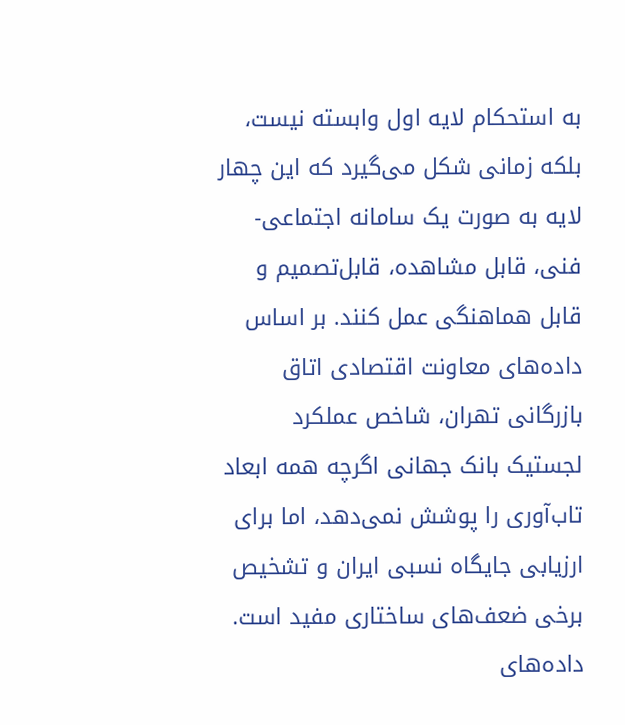به استحکام لایه اول وابسته نیست، بلکه زمانی شکل می‌گیرد که این چهار لایه به ‌صورت یک سامانه اجتماعی-فنی، قابل ‌مشاهده، قابل‌تصمیم و قابل ‌هماهنگی عمل کنند. بر اساس داده‌های معاونت اقتصادی اتاق بازرگانی تهران، شاخص عملکرد لجستیک بانک جهانی اگرچه همه ابعاد تاب‌آوری را پوشش نمی‌دهد، اما برای ارزیابی جایگاه نسبی ایران و تشخیص برخی ضعف‌های ساختاری مفید است. داده‌های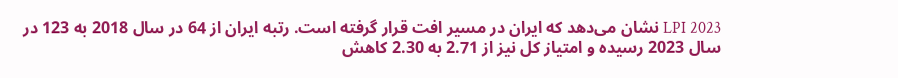LPI 2023 نشان می‌دهد که ایران در مسیر افت قرار گرفته است. رتبه ایران از 64 در سال 2018 به 123 در سال 2023 رسیده و امتیاز کل نیز از 2.71 به 2.30 کاهش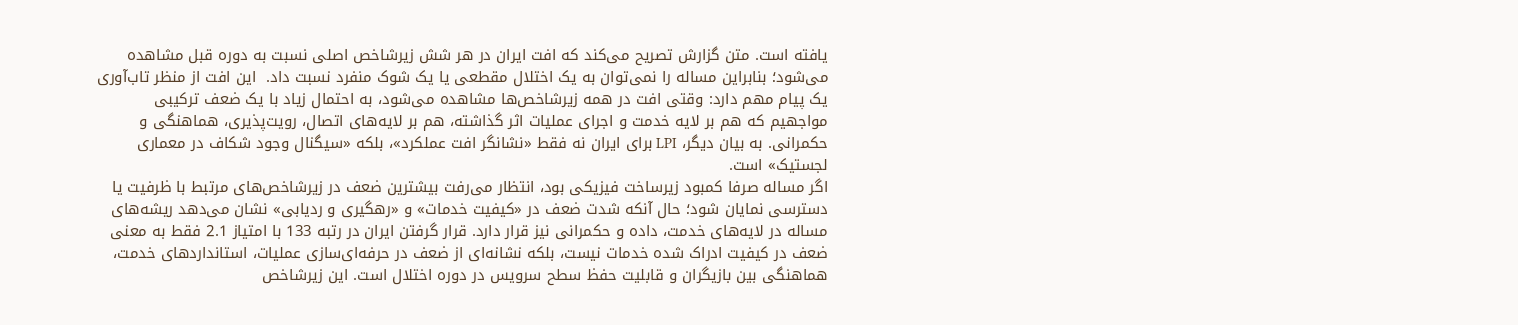یافته است. متن گزارش تصریح می‌کند که افت ایران در هر شش زیرشاخص اصلی نسبت به دوره قبل مشاهده می‌شود؛ بنابراین مساله را نمی‌توان به یک اختلال مقطعی یا یک شوک منفرد نسبت داد.  این افت از منظر تاب‌آوری یک پیام مهم دارد: وقتی افت در همه زیرشاخص‌ها مشاهده می‌شود، به ‌احتمال زیاد با یک ضعف ترکیبی مواجهیم که هم بر لایه خدمت و اجرای عملیات اثر گذاشته، هم بر لایه‌های اتصال، رویت‌پذیری، هماهنگی و حکمرانی. به بیان دیگر، LPI برای ایران نه فقط «نشانگر افت عملکرد»، بلکه «سیگنال وجود شکاف در معماری لجستیک» است.
اگر مساله صرفا کمبود زیرساخت فیزیکی بود، انتظار می‌رفت بیشترین ضعف در زیرشاخص‌های مرتبط با ظرفیت یا دسترسی نمایان شود؛ حال آنکه شدت ضعف در «کیفیت خدمات» و «رهگیری و ردیابی» نشان می‌دهد ریشه‌های مساله در لایه‌های خدمت، داده و حکمرانی نیز قرار دارد. قرار گرفتن ایران در رتبه 133 با امتیاز 2.1 فقط به معنی ضعف در کیفیت ادراک‌ شده خدمات نیست، بلکه نشانه‌ای از ضعف در حرفه‌ای‌سازی عملیات، استانداردهای خدمت، هماهنگی بین بازیگران و قابلیت حفظ سطح سرویس در دوره اختلال است. این زیرشاخص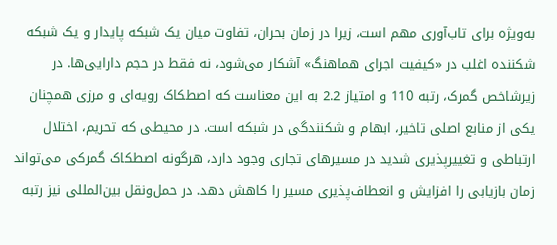به‌ویژه برای تاب‌آوری مهم است، زیرا در زمان بحران، تفاوت میان یک شبکه پایدار و یک شبکه شکننده اغلب در «کیفیت اجرای هماهنگ» آشکار می‌شود، نه فقط در حجم دارایی‌ها. در زیرشاخص گمرک، رتبه 110 و امتیاز 2.2 به این معناست که اصطکاک رویه‌ای و مرزی همچنان یکی از منابع اصلی تاخیر، ابهام و شکنندگی در شبکه است. در محیطی که تحریم، اختلال ارتباطی و تغییرپذیری شدید در مسیرهای تجاری وجود دارد، هرگونه اصطکاک گمرکی می‌تواند زمان بازیابی را افزایش و انعطاف‌پذیری مسیر را کاهش دهد. در حمل‌ونقل بین‌المللی نیز رتبه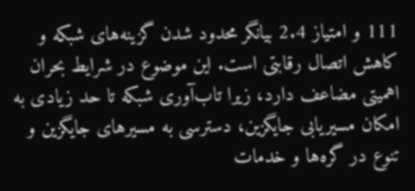111 و امتیاز 2.4 بیانگر محدود شدن گزینه‌های شبکه و کاهش اتصال رقابتی است. این موضوع در شرایط بحران اهمیتی مضاعف دارد، زیرا تاب‌آوری شبکه تا حد زیادی به امکان مسیریابی جایگزین، دسترسی به مسیرهای جایگزین و تنوع در گره‌ها و خدمات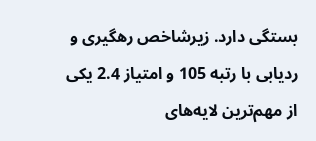بستگی دارد. زیرشاخص رهگیری و ردیابی با رتبه 105 و امتیاز 2.4 یکی از مهم‌ترین لایه‌های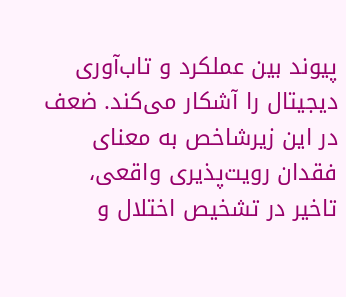پیوند بین عملکرد و تاب‌آوری دیجیتال را آشکار می‌کند. ضعف در این زیرشاخص به معنای فقدان رویت‌پذیری واقعی، تاخیر در تشخیص اختلال و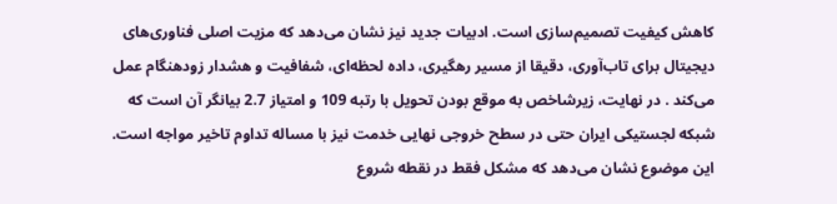کاهش کیفیت تصمیم‌سازی است. ادبیات جدید نیز نشان می‌دهد که مزیت اصلی فناوری‌های دیجیتال برای تاب‌آوری، دقیقا از مسیر رهگیری، داده لحظه‌ای، شفافیت و هشدار زودهنگام عمل می‌کند . در نهایت، زیرشاخص به ‌موقع بودن تحویل با رتبه 109 و امتیاز 2.7 بیانگر آن است که شبکه لجستیکی ایران حتی در سطح خروجی نهایی خدمت نیز با مساله تداوم تاخیر مواجه است. این موضوع نشان می‌دهد که مشکل فقط در نقطه شروع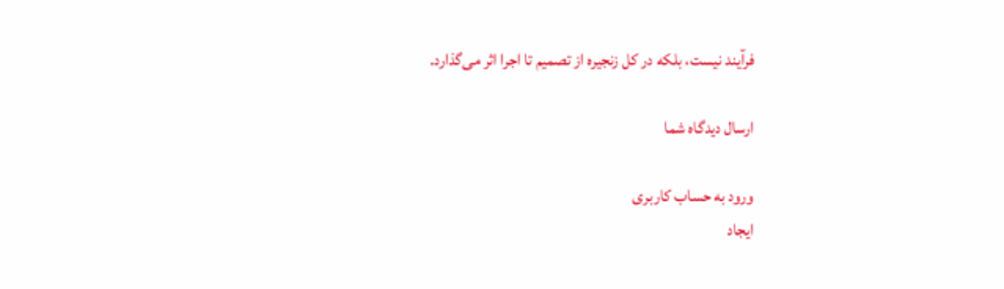فرآیند نیست، بلکه در کل زنجیره از تصمیم تا اجرا اثر می‌گذارد.

ارسال دیدگاه شما

ورود به حساب کاربری
ایجاد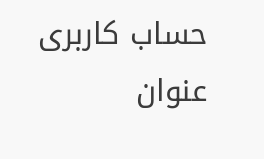حساب کاربری
عنوان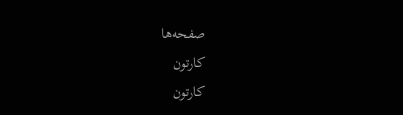صفحه‌ها
کارتون
کارتون